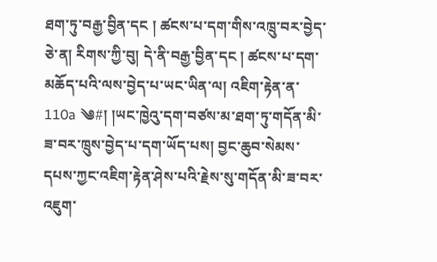ཐག་ཏུ་བརྒྱ་བྱིན་དང ། ཚངས་པ་དག་གིས་འཁྲུ་བར་བྱེད་ཅེ་ན། རིགས་ཀྱི་བུ། དེ་ནི་བརྒྱ་བྱིན་དང ། ཚངས་པ་དག་མཆོད་པའི་ལས་བྱེད་པ་ཡང་ཡིན་ལ། འཇིག་རྟེན་ན་ 110a ༄#། །ཡང་ཁྱེའུ་དག་བཙས་མ་ཐག་ཏུ་གདོན་མི་ཟ་བར་ཁྲུས་བྱེད་པ་དག་ཡོད་པས། བྱང་ཆུབ་སེམས་དཔས་ཀྱང་འཇིག་རྟེན་ཤེས་པའི་རྗེས་སུ་གདོན་མི་ཟ་བར་འཇུག་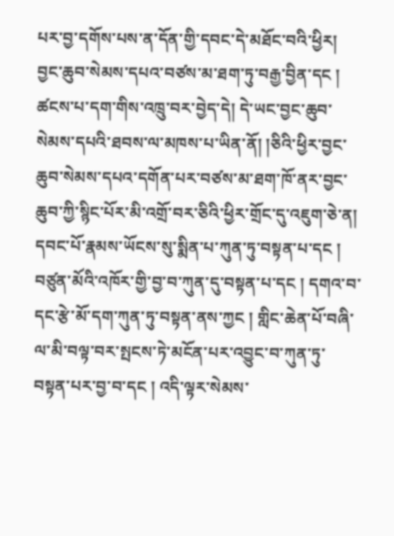པར་བྱ་དགོས་པས་ན་དོན་གྱི་དབང་དེ་མཐོང་བའི་ཕྱིར། བྱང་ཆུབ་སེམས་དཔའ་བཙས་མ་ཐག་ཏུ་བརྒྱ་བྱིན་དང ། ཚངས་པ་དག་གིས་འཁྲུ་བར་བྱེད་དེ། དེ་ཡང་བྱང་ཆུབ་སེམས་དཔའི་ཐབས་ལ་མཁས་པ་ཡིན་ནོ། །ཅིའི་ཕྱིར་བྱང་ཆུབ་སེམས་དཔའ་དགོན་པར་བཙས་མ་ཐག་ཁོ་ནར་བྱང་ཆུབ་ཀྱི་སྙིང་པོར་མི་འགྲོ་བར་ཅིའི་ཕྱིར་གྲོང་དུ་འཇུག་ཅེ་ན། དབང་པོ་རྣམས་ཡོངས་སུ་སྨིན་པ་ཀུན་ཏུ་བསྟན་པ་དང ། བཙུན་མོའི་འཁོར་གྱི་བྱ་བ་ཀུན་དུ་བསྟན་པ་དང ། དགའ་བ་དང་རྩེ་མོ་དག་ཀུན་ཏུ་བསྟན་ནས་ཀྱང ། གླིང་ཆེན་པོ་བཞི་ལ་མི་བལྟ་བར་སྤངས་ཏེ་མངོན་པར་འབྱུང་བ་ཀུན་ཏུ་བསྟན་པར་བྱ་བ་དང ། འདི་ལྟར་སེམས་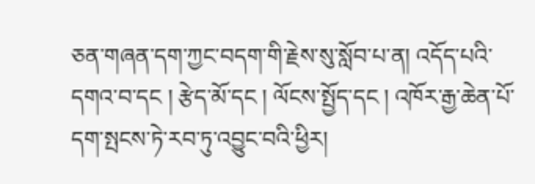ཅན་གཞན་དག་ཀྱང་བདག་གི་རྗེས་སུ་སློབ་པ་ན། འདོད་པའི་དགའ་བ་དང ། རྩེད་མོ་དང ། ལོངས་སྤྱོད་དང ། འཁོར་རྒྱ་ཆེན་པོ་དག་སྤངས་ཏེ་རབ་ཏུ་འབྱུང་བའི་ཕྱིར།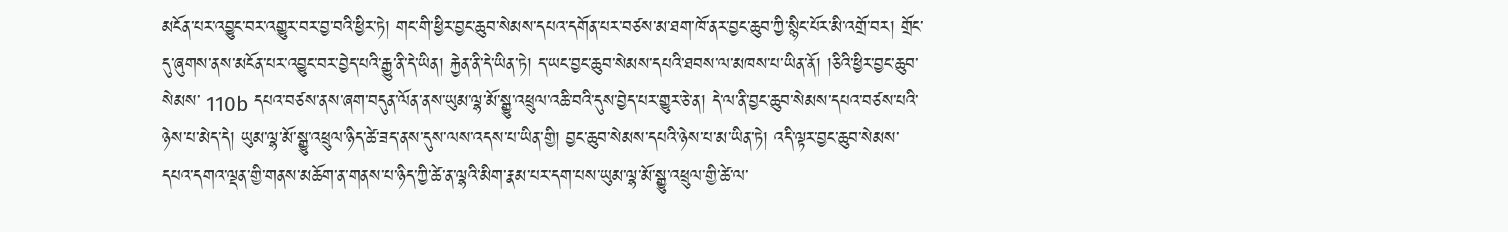མངོན་པར་འབྱུང་བར་འགྱུར་བར་བྱ་བའི་ཕྱིར་ཏེ། གང་གི་ཕྱིར་བྱང་ཆུབ་སེམས་དཔའ་དགོན་པར་བཙས་མ་ཐག་ཁོ་ནར་བྱང་ཆུབ་ཀྱི་སྙིང་པོར་མི་འགྲོ་བར། གྲོང་དུ་ཞུགས་ནས་མངོན་པར་འབྱུང་བར་བྱེད་པའི་རྒྱུ་ནི་དེ་ཡིན། རྐྱེན་ནི་དེ་ཡིན་ཏེ། ད་ཡང་བྱང་ཆུབ་སེམས་དཔའི་ཐབས་ལ་མཁས་པ་ཡིན་ནོ། །ཅིའི་ཕྱིར་བྱང་ཆུབ་སེམས་ 110b དཔའ་བཙས་ནས་ཞག་བདུན་ལོན་ནས་ཡུམ་ལྷ་མོ་སྒྱུ་འཕྲུལ་འཆི་བའི་དུས་བྱེད་པར་གྱུར་ཅེ་ན། དེ་ལ་ནི་བྱང་ཆུབ་སེམས་དཔའ་བཙས་པའི་ཉེས་པ་མེད་དེ། ཡུམ་ལྷ་མོ་སྒྱུ་འཕྲུལ་ཉིད་ཚེ་ཟད་ནས་དུས་ལས་འདས་པ་ཡིན་གྱི། བྱང་ཆུབ་སེམས་དཔའི་ཉེས་པ་མ་ཡིན་ཏེ། འདི་ལྟར་བྱང་ཆུབ་སེམས་དཔའ་དགའ་ལྡན་གྱི་གནས་མཆོག་ན་གནས་པ་ཉིད་ཀྱི་ཚེ་ན་ལྷའི་མིག་རྣམ་པར་དག་པས་ཡུམ་ལྷ་མོ་སྒྱུ་འཕྲུལ་གྱི་ཚེ་ལ་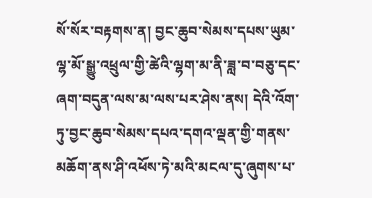སོ་སོར་བརྟགས་ན། བྱང་ཆུབ་སེམས་དཔས་ཡུམ་ལྷ་མོ་སྒྱུ་འཕྲུལ་གྱི་ཚེའི་ལྷག་མ་ནི་ཟླ་བ་བཅུ་དང་ཞག་བདུན་ལས་མ་ལས་པར་ཤེས་ནས། དེའི་འོག་ཏུ་བྱང་ཆུབ་སེམས་དཔའ་དགའ་ལྡན་གྱི་གནས་མཆོག་ནས་ཤི་འཕོས་ཏེ་མའི་མངལ་དུ་ཞུགས་པ་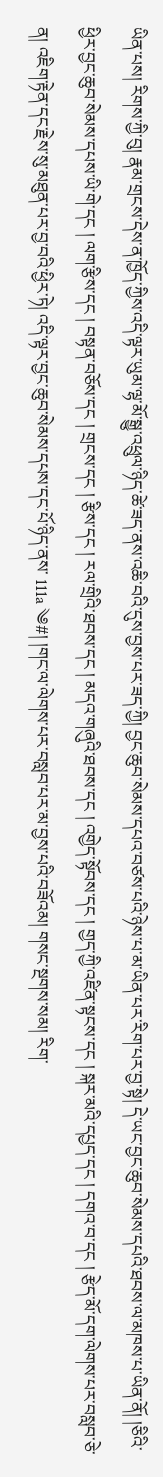ཡིན་པས། རིགས་ཀྱི་བུ། རྣམ་གྲངས་དེས་ན་ཁྱོད་ཀྱིས་འདི་ལྟར་ཡུམ་ལྷ་མོ་སྒྱུ་འཕྲུལ་ཉིད་ཚེ་ཟད་ནས་འཆི་བའི་དུས་བྱས་པར་ཟད་ཀྱི། བྱང་ཆུབ་སེམས་དཔའ་བཙས་པའི་ཉེས་པ་མ་ཡིན་པར་རིག་པར་བྱ་སྟེ། དེ་ཡང་བྱང་ཆུབ་སེམས་དཔའི་ཐབས་ལ་མཁས་པ་ཡིན་ནོ། །ཅིའི་ཕྱིར་བྱང་ཆུབ་སེམས་དཔས་ཡི་གེ་དང ། ལག་རྩིས་དང ། བསྟན་བཅོས་དང ། གྲངས་དང ། རྩིས་དང ། རལ་གྲིའི་ཐབས་དང ། མདའ་གཞུའི་ཐབས་དང ། འགྱེད་སྟོབས་དང ། གྱད་ཀྱི་འཛིན་སྟངས་དང ། སྐར་མའི་དཔྱད་དང ། དགའ་བ་དང ། རྩེད་མོ་དག་ལེགས་པར་བསླབ་ཅེ་ན། འཇིག་རྟེན་དང་རྗེས་སུ་མཐུན་པར་བྱ་བའི་ཕྱིར་ཏེ། འདི་ལྟར་བྱང་ཆུབ་སེམས་དཔས་དང་པོ་ཉིད་ནས་ 111a ༄#། །གང་ལ་ལེགས་པར་བསླབ་པར་མ་བྱས་པའི་བཟོའམ། གསང་སྔགས་སམ། རིག་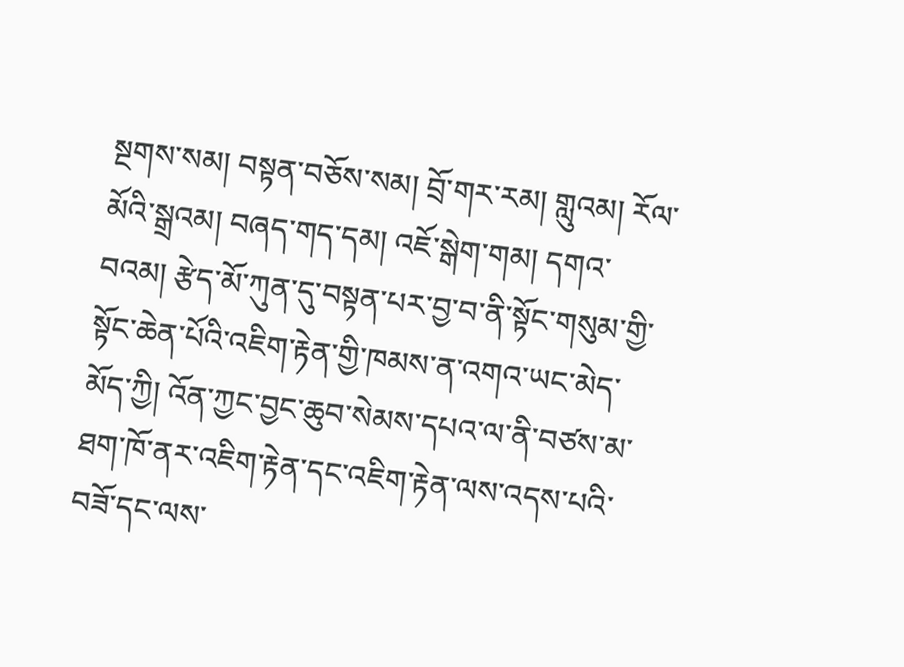སྔགས་སམ། བསྟན་བཅོས་སམ། བྲོ་གར་རམ། གླུའམ། རོལ་མོའི་སྒྲའམ། བཞད་གད་དམ། འཇོ་སྒེག་གམ། དགའ་བའམ། རྩེད་མོ་ཀུན་དུ་བསྟན་པར་བྱ་བ་ནི་སྟོང་གསུམ་གྱི་སྟོང་ཆེན་པོའི་འཇིག་རྟེན་གྱི་ཁམས་ན་འགའ་ཡང་མེད་མོད་ཀྱི། འོན་ཀྱང་བྱང་ཆུབ་སེམས་དཔའ་ལ་ནི་བཙས་མ་ཐག་ཁོ་ནར་འཇིག་རྟེན་དང་འཇིག་རྟེན་ལས་འདས་པའི་བཟོ་དང་ལས་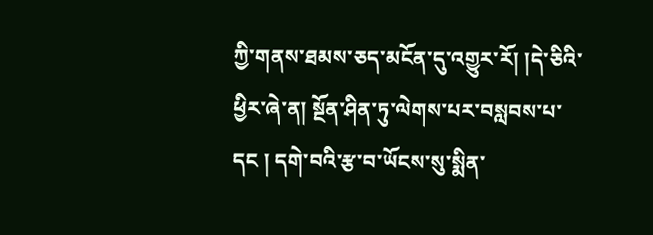ཀྱི་གནས་ཐམས་ཅད་མངོན་དུ་འགྱུར་རོ། །དེ་ཅིའི་ཕྱིར་ཞེ་ན། སྔོན་ཤིན་ཏུ་ལེགས་པར་བསླབས་པ་དང ། དགེ་བའི་རྩ་བ་ཡོངས་སུ་སྨིན་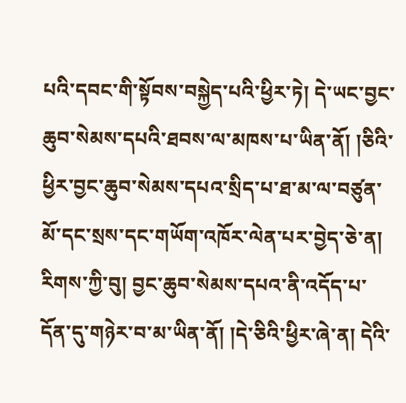པའི་དབང་གི་སྟོབས་བསྐྱེད་པའི་ཕྱིར་ཏེ། དེ་ཡང་བྱང་ཆུབ་སེམས་དཔའི་ཐབས་ལ་མཁས་པ་ཡིན་ནོ། །ཅིའི་ཕྱིར་བྱང་ཆུབ་སེམས་དཔའ་སྲིད་པ་ཐ་མ་ལ་བཙུན་མོ་དང་སྲས་དང་གཡོག་འཁོར་ལེན་པར་བྱེད་ཅེ་ན། རིགས་ཀྱི་བུ། བྱང་ཆུབ་སེམས་དཔའ་ནི་འདོད་པ་དོན་དུ་གཉེར་བ་མ་ཡིན་ནོ། །དེ་ཅིའི་ཕྱིར་ཞེ་ན། དེའི་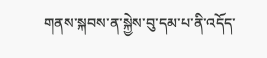གནས་སྐབས་ན་སྐྱེས་བུ་དམ་པ་ནི་འདོད་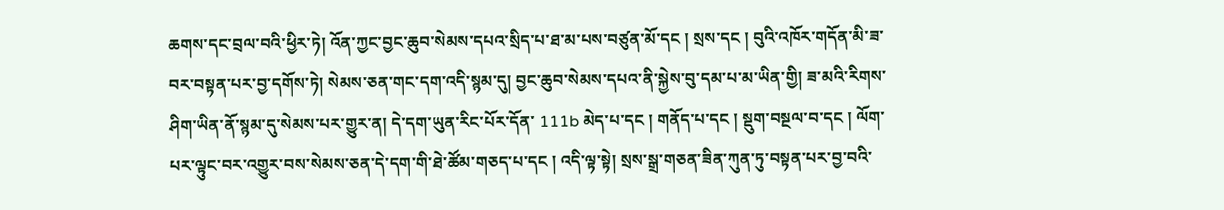ཆགས་དང་བྲལ་བའི་ཕྱིར་ཏེ། འོན་ཀྱང་བྱང་ཆུབ་སེམས་དཔའ་སྲིད་པ་ཐ་མ་པས་བཙུན་མོ་དང ། སྲས་དང ། བུའི་འཁོར་གདོན་མི་ཟ་བར་བསྟན་པར་བྱ་དགོས་ཏེ། སེམས་ཅན་གང་དག་འདི་སྙམ་དུ། བྱང་ཆུབ་སེམས་དཔའ་ནི་སྐྱེས་བུ་དམ་པ་མ་ཡིན་གྱི། ཟ་མའི་རིགས་ཤིག་ཡིན་ནོ་སྙམ་དུ་སེམས་པར་གྱུར་ན། དེ་དག་ཡུན་རིང་པོར་དོན་ 111b མེད་པ་དང ། གནོད་པ་དང ། སྡུག་བསྔལ་བ་དང ། ལོག་པར་ལྟུང་བར་འགྱུར་བས་སེམས་ཅན་དེ་དག་གི་ཐེ་ཚོམ་གཅད་པ་དང ། འདི་ལྟ་སྟེ། སྲས་སྒྲ་གཅན་ཟིན་ཀུན་ཏུ་བསྟན་པར་བྱ་བའི་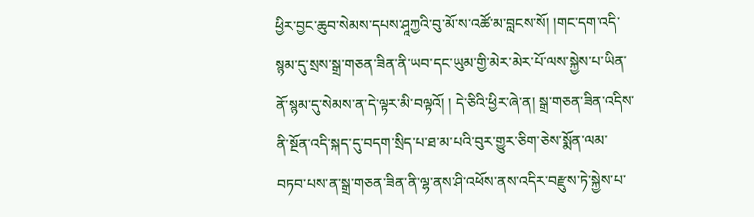ཕྱིར་བྱང་ཆུབ་སེམས་དཔས་ཤཱཀྱའི་བུ་མོ་ས་འཚོ་མ་བླངས་སོ། །གང་དག་འདི་སྙམ་དུ་སྲས་སྒྲ་གཅན་ཟིན་ནི་ཡབ་དང་ཡུམ་གྱི་མེར་མེར་པོ་ལས་སྐྱེས་པ་ཡིན་ནོ་སྙམ་དུ་སེམས་ན་དེ་ལྟར་མི་བལྟའོ། ། དེ་ཅིའི་ཕྱིར་ཞེ་ན། སྒྲ་གཅན་ཟིན་འདིས་ནི་སྔོན་འདི་སྐད་དུ་བདག་སྲིད་པ་ཐ་མ་པའི་བུར་གྱུར་ཅིག་ཅེས་སྨོན་ལམ་བཏབ་པས་ན་སྒྲ་གཅན་ཟིན་ནི་ལྷ་ནས་ཤི་འཕོས་ནས་འདིར་བརྫུས་ཏེ་སྐྱེས་པ་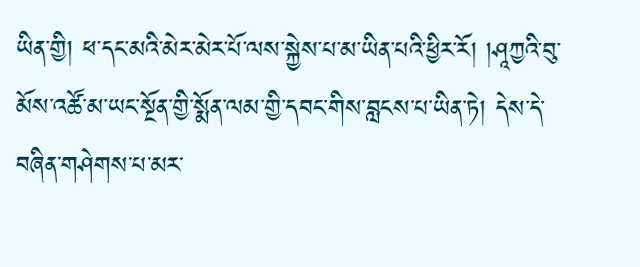ཡིན་གྱི། ཕ་དང་མའི་མེར་མེར་པོ་ལས་སྐྱེས་པ་མ་ཡིན་པའི་ཕྱིར་རོ། །ཤཱཀྱའི་བུ་མོས་འཚོ་མ་ཡང་སྔོན་གྱི་སྨོན་ལམ་གྱི་དབང་གིས་བླངས་པ་ཡིན་ཏེ། དེས་དེ་བཞིན་གཤེགས་པ་མར་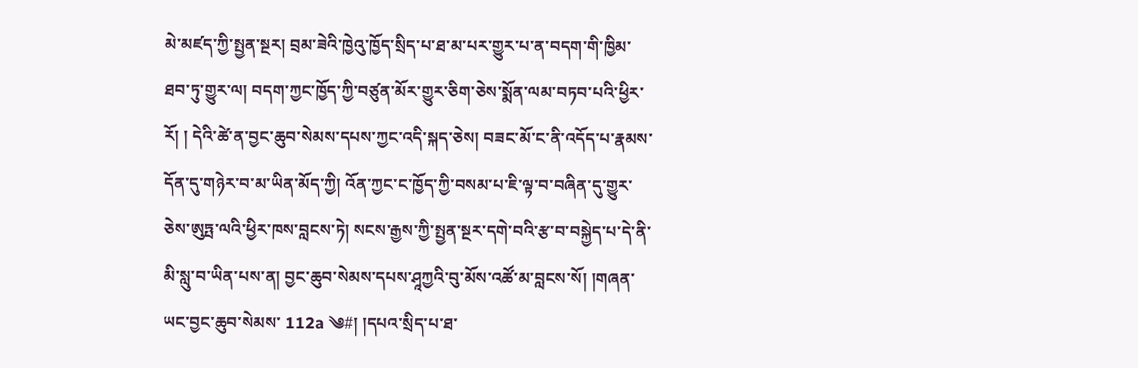མེ་མཛད་ཀྱི་སྤྱན་སྔར། བྲམ་ཟེའི་ཁྱེའུ་ཁྱོད་སྲིད་པ་ཐ་མ་པར་གྱུར་པ་ན་བདག་གི་ཁྱིམ་ཐབ་ཏུ་གྱུར་ལ། བདག་ཀྱང་ཁྱོད་ཀྱི་བཙུན་མོར་གྱུར་ཅིག་ཅེས་སྨོན་ལམ་བཏབ་པའི་ཕྱིར་རོ། ། དེའི་ཚེ་ན་བྱང་ཆུབ་སེམས་དཔས་ཀྱང་འདི་སྐད་ཅེས། བཟང་མོ་ང་ནི་འདོད་པ་རྣམས་དོན་དུ་གཉེར་བ་མ་ཡིན་མོད་ཀྱི། འོན་ཀྱང་ང་ཁྱོད་ཀྱི་བསམ་པ་ཇི་ལྟ་བ་བཞིན་དུ་གྱུར་ཅེས་ཨུཏྤ་ལའི་ཕྱིར་ཁས་བླངས་ཏེ། སངས་རྒྱས་ཀྱི་སྤྱན་སྔར་དགེ་བའི་རྩ་བ་བསྐྱེད་པ་དེ་ནི་མི་སླུ་བ་ཡིན་པས་ན། བྱང་ཆུབ་སེམས་དཔས་ཤཱཀྱའི་བུ་མོས་འཚོ་མ་བླངས་སོ། །གཞན་ཡང་བྱང་ཆུབ་སེམས་ 112a ༄#། །དཔའ་སྲིད་པ་ཐ་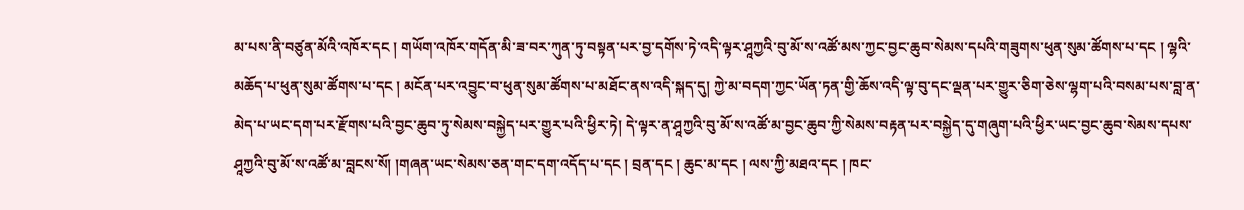མ་པས་ནི་བཙུན་མོའི་འཁོར་དང ། གཡོག་འཁོར་གདོན་མི་ཟ་བར་ཀུན་ཏུ་བསྟན་པར་བྱ་དགོས་ཏེ་འདི་ལྟར་ཤཱཀྱའི་བུ་མོ་ས་འཚོ་མས་ཀྱང་བྱང་ཆུབ་སེམས་དཔའི་གཟུགས་ཕུན་སུམ་ཚོགས་པ་དང ། ལྷའི་མཆོད་པ་ཕུན་སུམ་ཚོགས་པ་དང ། མངོན་པར་འབྱུང་བ་ཕུན་སུམ་ཚོགས་པ་མཐོང་ནས་འདི་སྐད་དུ། ཀྱེ་མ་བདག་ཀྱང་ཡོན་ཏན་གྱི་ཆོས་འདི་ལྟ་བུ་དང་ལྡན་པར་གྱུར་ཅིག་ཅེས་ལྷག་པའི་བསམ་པས་བླ་ན་མེད་པ་ཡང་དག་པར་རྫོགས་པའི་བྱང་ཆུབ་ཏུ་སེམས་བསྐྱེད་པར་གྱུར་པའི་ཕྱིར་ཏེ། དེ་ལྟར་ན་ཤཱཀྱའི་བུ་མོ་ས་འཚོ་མ་བྱང་ཆུབ་ཀྱི་སེམས་བརྟན་པར་བསྐྱེད་དུ་གཞུག་པའི་ཕྱིར་ཡང་བྱང་ཆུབ་སེམས་དཔས་ཤཱཀྱའི་བུ་མོ་ས་འཚོ་མ་བླངས་སོ། །གཞན་ཡང་སེམས་ཅན་གང་དག་འདོད་པ་དང ། བྲན་དང ། ཆུང་མ་དང ། ལས་ཀྱི་མཐའ་དང ། ཁང་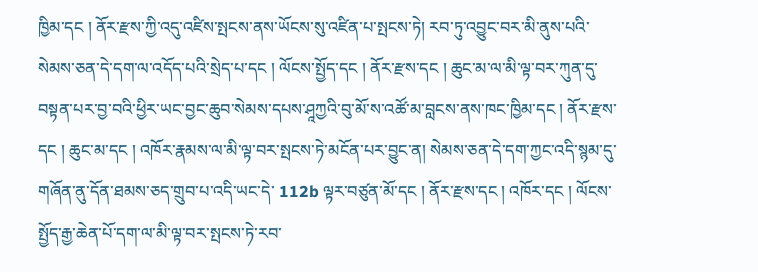ཁྱིམ་དང ། ནོར་རྫས་ཀྱི་འདུ་འཛིས་སྤངས་ནས་ཡོངས་སུ་འཛིན་པ་སྤངས་ཏེ། རབ་ཏུ་འབྱུང་བར་མི་ནུས་པའི་སེམས་ཅན་དེ་དག་ལ་འདོད་པའི་སྲེད་པ་དང ། ལོངས་སྤྱོད་དང ། ནོར་རྫས་དང ། ཆུང་མ་ལ་མི་ལྟ་བར་ཀུན་དུ་བསྟན་པར་བྱ་བའི་ཕྱིར་ཡང་བྱང་ཆུབ་སེམས་དཔས་ཤཱཀྱའི་བུ་མོ་ས་འཚོ་མ་བླངས་ནས་ཁང་ཁྱིམ་དང ། ནོར་རྫས་དང ། ཆུང་མ་དང ། འཁོར་རྣམས་ལ་མི་ལྟ་བར་སྤངས་ཏེ་མངོན་པར་བྱུང་ན། སེམས་ཅན་དེ་དག་ཀྱང་འདི་སྙམ་དུ་གཞོན་ནུ་དོན་ཐམས་ཅད་གྲུབ་པ་འདི་ཡང་དེ་ 112b ལྟར་བཙུན་མོ་དང ། ནོར་རྫས་དང ། འཁོར་དང ། ལོངས་སྤྱོད་རྒྱ་ཆེན་པོ་དག་ལ་མི་ལྟ་བར་སྤངས་ཏེ་རབ་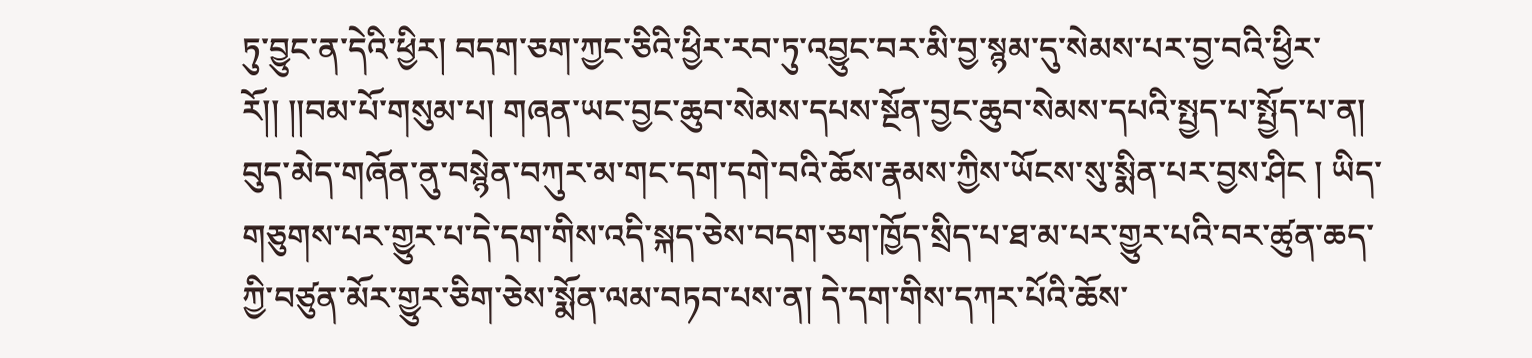ཏུ་བྱུང་ན་དེའི་ཕྱིར། བདག་ཅག་ཀྱང་ཅིའི་ཕྱིར་རབ་ཏུ་འབྱུང་བར་མི་བྱ་སྙམ་དུ་སེམས་པར་བྱ་བའི་ཕྱིར་རོ།། །།བམ་པོ་གསུམ་པ། གཞན་ཡང་བྱང་ཆུབ་སེམས་དཔས་སྔོན་བྱང་ཆུབ་སེམས་དཔའི་སྤྱད་པ་སྤྱོད་པ་ན། བུད་མེད་གཞོན་ནུ་བསྙེན་བཀུར་མ་གང་དག་དགེ་བའི་ཆོས་རྣམས་ཀྱིས་ཡོངས་སུ་སྨིན་པར་བྱས་ཤིང ། ཡིད་གཅུགས་པར་གྱུར་པ་དེ་དག་གིས་འདི་སྐད་ཅེས་བདག་ཅག་ཁྱོད་སྲིད་པ་ཐ་མ་པར་གྱུར་པའི་བར་ཚུན་ཆད་ཀྱི་བཙུན་མོར་གྱུར་ཅིག་ཅེས་སྨོན་ལམ་བཏབ་པས་ན། དེ་དག་གིས་དཀར་པོའི་ཆོས་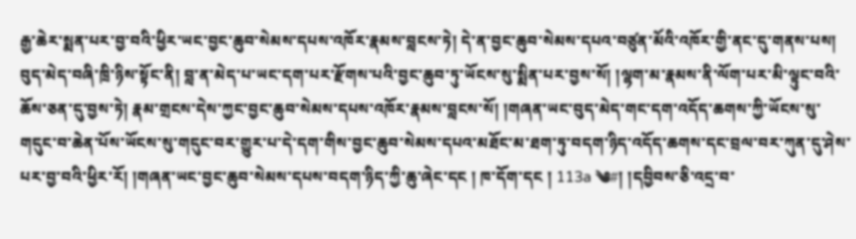རྒྱ་ཆེར་སྨན་པར་བྱ་བའི་ཕྱིར་ཡང་བྱང་ཆུབ་སེམས་དཔས་འཁོར་རྣམས་བླངས་ཏེ། དེ་ན་བྱང་ཆུབ་སེམས་དཔའ་བཙུན་མོའི་འཁོར་གྱི་ནང་དུ་གནས་པས། བུད་མེད་བཞི་ཁྲི་ཉིས་སྟོང་ནི། བླ་ན་མེད་པ་ཡང་དག་པར་རྫོགས་པའི་བྱང་ཆུབ་ཏུ་ཡོངས་སུ་སྨིན་པར་བྱས་སོ། །ལྷག་མ་རྣམས་ནི་ལོག་པར་མི་ལྟུང་བའི་ཆོས་ཅན་དུ་བྱས་ཏེ། རྣམ་གྲངས་དེས་ཀྱང་བྱང་ཆུབ་སེམས་དཔས་འཁོར་རྣམས་བླངས་སོ། །གཞན་ཡང་བུད་མེད་གང་དག་འདོད་ཆགས་ཀྱི་ཡོངས་སུ་གདུང་བ་ཆེན་པོས་ཡོངས་སུ་གདུང་བར་གྱུར་པ་དེ་དག་གིས་བྱང་ཆུབ་སེམས་དཔའ་མཐོང་མ་ཐག་ཏུ་བདག་ཉིད་འདོད་ཆགས་དང་བྲལ་བར་ཀུན་དུ་ཤེས་པར་བྱ་བའི་ཕྱིར་རོ། །གཞན་ཡང་བྱང་ཆུབ་སེམས་དཔས་བདག་ཉིད་ཀྱི་ཆུ་ཞེང་དང ། ཁ་དོག་དང ། 113a ༄#། །དབྱིབས་ཅི་འདྲ་བ་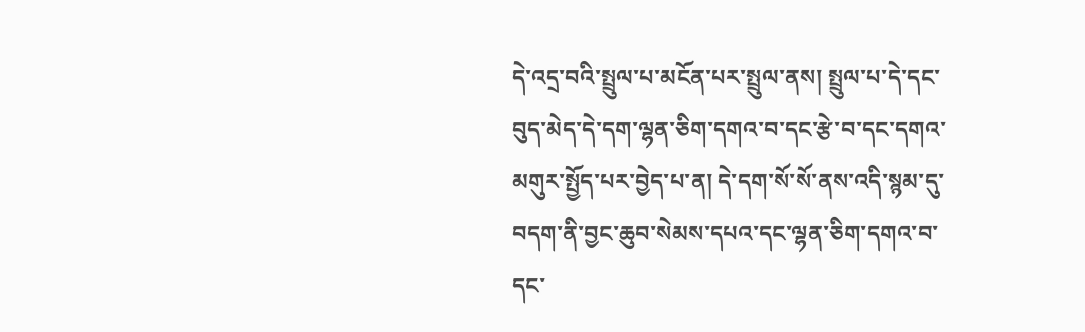དེ་འདྲ་བའི་སྤྲུལ་པ་མངོན་པར་སྤྲུལ་ནས། སྤྲུལ་པ་དེ་དང་བུད་མེད་དེ་དག་ལྷན་ཅིག་དགའ་བ་དང་རྩེ་བ་དང་དགའ་མགུར་སྤྱོད་པར་བྱེད་པ་ན། དེ་དག་སོ་སོ་ནས་འདི་སྙམ་དུ་བདག་ནི་བྱང་ཆུབ་སེམས་དཔའ་དང་ལྷན་ཅིག་དགའ་བ་དང་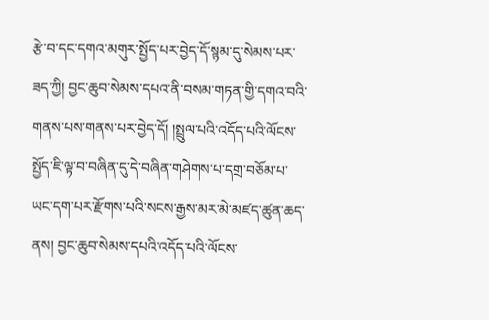རྩེ་བ་དང་དགའ་མགུར་སྤྱོད་པར་བྱེད་དོ་སྙམ་དུ་སེམས་པར་ཟད་ཀྱི། བྱང་ཆུབ་སེམས་དཔའ་ནི་བསམ་གཏན་གྱི་དགའ་བའི་གནས་པས་གནས་པར་བྱེད་དོ། །སྤྲུལ་པའི་འདོད་པའི་ལོངས་སྤྱོད་ཇི་ལྟ་བ་བཞིན་དུ་དེ་བཞིན་གཤེགས་པ་དགྲ་བཅོམ་པ་ཡང་དག་པར་རྫོགས་པའི་སངས་རྒྱས་མར་མེ་མཛད་ཚུན་ཆད་ནས། བྱང་ཆུབ་སེམས་དཔའི་འདོད་པའི་ལོངས་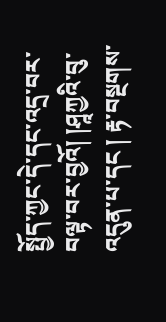སྤྱོད་ཀྱང་དེ་དང་འདྲ་བར་བལྟ་བར་བྱའོ། །ཤཱཀྱའི་བུ་འདུན་པ་དང ། རྟ་བསྔགས་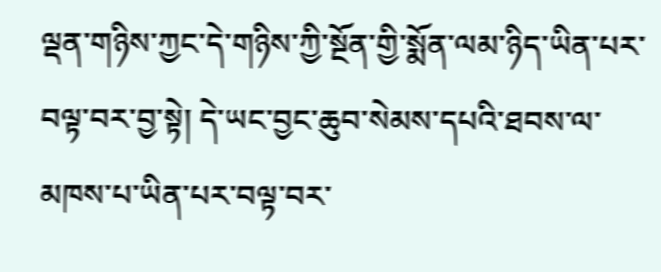ལྡན་གཉིས་ཀྱང་དེ་གཉིས་ཀྱི་སྔོན་གྱི་སྨོན་ལམ་ཉིད་ཡིན་པར་བལྟ་བར་བྱ་སྟེ། དེ་ཡང་བྱང་ཆུབ་སེམས་དཔའི་ཐབས་ལ་མཁས་པ་ཡིན་པར་བལྟ་བར་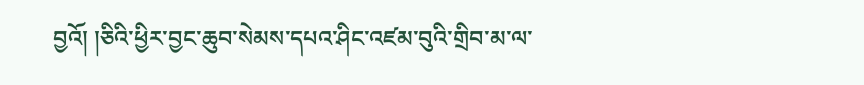བྱའོ། །ཅིའི་ཕྱིར་བྱང་ཆུབ་སེམས་དཔའ་ཤིང་འཛམ་བུའི་གྲིབ་མ་ལ་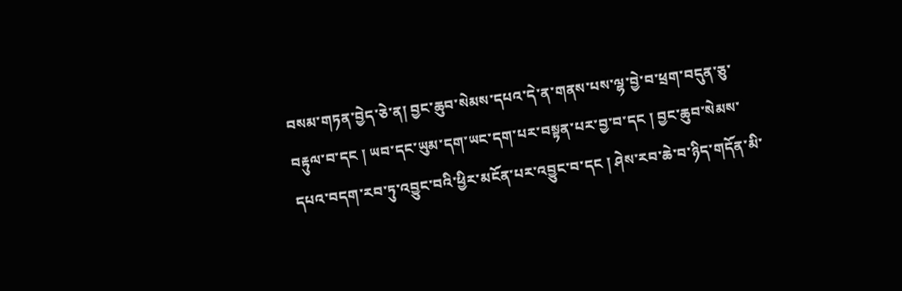བསམ་གཏན་བྱེད་ཅེ་ན། བྱང་ཆུབ་སེམས་དཔའ་དེ་ན་གནས་པས་ལྷ་བྱེ་བ་ཕྲག་བདུན་ཅུ་བརྟུལ་བ་དང ། ཡབ་དང་ཡུམ་དག་ཡང་དག་པར་བསྟན་པར་བྱ་བ་དང ། བྱང་ཆུབ་སེམས་དཔའ་བདག་རབ་ཏུ་འབྱུང་བའི་ཕྱིར་མངོན་པར་འབྱུང་བ་དང ། ཤེས་རབ་ཆེ་བ་ཉིད་གདོན་མི་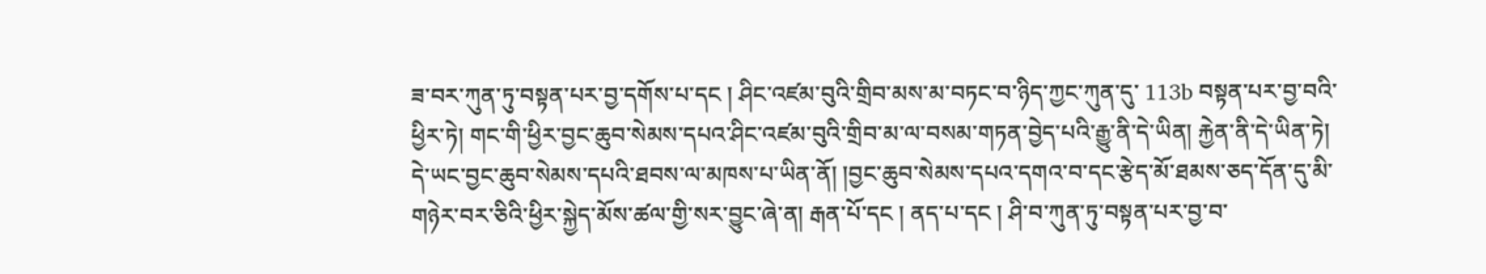ཟ་བར་ཀུན་ཏུ་བསྟན་པར་བྱ་དགོས་པ་དང ། ཤིང་འཛམ་བུའི་གྲིབ་མས་མ་བཏང་བ་ཉིད་ཀྱང་ཀུན་དུ་ 113b བསྟན་པར་བྱ་བའི་ཕྱིར་ཏེ། གང་གི་ཕྱིར་བྱང་ཆུབ་སེམས་དཔའ་ཤིང་འཛམ་བུའི་གྲིབ་མ་ལ་བསམ་གཏན་བྱེད་པའི་རྒྱུ་ནི་དེ་ཡིན། རྐྱེན་ནི་དེ་ཡིན་ཏེ། དེ་ཡང་བྱང་ཆུབ་སེམས་དཔའི་ཐབས་ལ་མཁས་པ་ཡིན་ནོ། །བྱང་ཆུབ་སེམས་དཔའ་དགའ་བ་དང་རྩེད་མོ་ཐམས་ཅད་དོན་དུ་མི་གཉེར་བར་ཅིའི་ཕྱིར་སྐྱེད་མོས་ཚལ་གྱི་སར་བྱུང་ཞེ་ན། རྒན་པོ་དང ། ནད་པ་དང ། ཤི་བ་ཀུན་ཏུ་བསྟན་པར་བྱ་བ་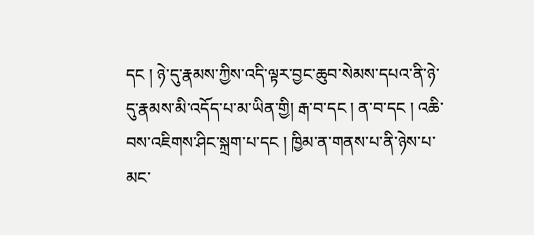དང ། ཉེ་དུ་རྣམས་ཀྱིས་འདི་ལྟར་བྱང་ཆུབ་སེམས་དཔའ་ནི་ཉེ་དུ་རྣམས་མི་འདོད་པ་མ་ཡིན་གྱི། རྒ་བ་དང ། ན་བ་དང ། འཆི་བས་འཇིགས་ཤིང་སྐྲག་པ་དང ། ཁྱིམ་ན་གནས་པ་ནི་ཉེས་པ་མང་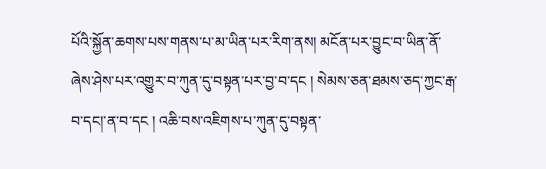པོའི་སྐྱོན་ཆགས་པས་གནས་པ་མ་ཡིན་པར་རིག་ནས། མངོན་པར་བྱུང་བ་ཡིན་ནོ་ཞེས་ཤེས་པར་འགྱུར་བ་ཀུན་དུ་བསྟན་པར་བྱ་བ་དང ། སེམས་ཅན་ཐམས་ཅད་ཀྱང་རྒ་བ་དང།་ན་བ་དང ། འཆི་བས་འཇིགས་པ་ཀུན་དུ་བསྟན་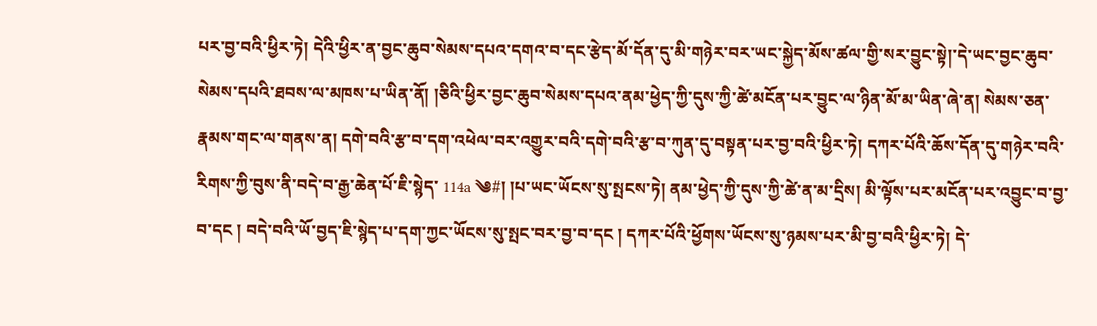པར་བྱ་བའི་ཕྱིར་ཏེ། དེའི་ཕྱིར་ན་བྱང་ཆུབ་སེམས་དཔའ་དགའ་བ་དང་རྩེད་མོ་དོན་དུ་མི་གཉེར་བར་ཡང་སྐྱེད་མོས་ཚལ་གྱི་སར་བྱུང་སྟེ།་དེ་ཡང་བྱང་ཆུབ་སེམས་དཔའི་ཐབས་ལ་མཁས་པ་ཡིན་ནོ། །ཅིའི་ཕྱིར་བྱང་ཆུབ་སེམས་དཔའ་ནམ་ཕྱེད་ཀྱི་དུས་ཀྱི་ཚེ་མངོན་པར་བྱུང་ལ་ཉིན་མོ་མ་ཡིན་ཞེ་ན། སེམས་ཅན་རྣམས་གང་ལ་གནས་ན། དགེ་བའི་རྩ་བ་དག་འཕེལ་བར་འགྱུར་བའི་དགེ་བའི་རྩ་བ་ཀུན་དུ་བསྟན་པར་བྱ་བའི་ཕྱིར་ཏེ། དཀར་པོའི་ཆོས་དོན་དུ་གཉེར་བའི་རིགས་ཀྱི་བུས་ནི་བདེ་བ་རྒྱ་ཆེན་པོ་ཇི་སྙེད་ 114a ༄#། །པ་ཡང་ཡོངས་སུ་སྤངས་ཏེ། ནམ་ཕྱེད་ཀྱི་དུས་ཀྱི་ཚེ་ན་མ་དྲིས། མི་ལྟོས་པར་མངོན་པར་འབྱུང་བ་བྱ་བ་དང ། བདེ་བའི་ཡོ་བྱད་ཇི་སྙེད་པ་དག་ཀྱང་ཡོངས་སུ་སྤང་བར་བྱ་བ་དང ། དཀར་པོའི་ཕྱོགས་ཡོངས་སུ་ཉམས་པར་མི་བྱ་བའི་ཕྱིར་ཏེ། དེ་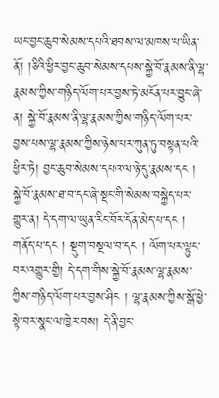ཡང་བྱང་ཆུབ་སེམས་དཔའི་ཐབས་ལ་མཁས་པ་ཡིན་ནོ། །ཅིའི་ཕྱིར་བྱང་ཆུབ་སེམས་དཔས་སྐྱེ་བོ་རྣམས་ནི་ལྷ་རྣམས་ཀྱིས་གཉིད་ལོག་པར་བྱས་ཏེ་མངོན་པར་བྱུང་ཞེ་ན། སྐྱེ་བོ་རྣམས་ནི་ལྷ་རྣམས་ཀྱིས་གཉིད་ལོག་པར་བྱས་པས་ལྷ་རྣམས་ཀྱིས་ཉེས་པར་ཀུན་ཏུ་བསྟན་པའི་ཕྱིར་ཏེ། བྱང་ཆུབ་སེམས་དཔའ་ལ་ཉེ་དུ་རྣམས་དང ། སྐྱེ་བོ་རྣམས་ཐ་བ་དང་ཞེ་སྡང་གི་སེམས་བསྐྱེད་པར་གྱུར་ན། དེ་དག་ལ་ཡུན་རིང་བོར་དོན་མེད་པ་དང ། གནོད་པ་དང ། སྡུག་བསྔལ་བ་དང ། ལོག་པར་ལྟུང་བར་འགྱུར་གྱི། དེ་དག་གིས་སྐྱེ་བོ་རྣམས་ལྷ་རྣམས་ཀྱིས་གཉིད་ལོག་པར་བྱས་ཤིང ། ལྷ་རྣམས་ཀྱིས་སྒོ་ཕྱེ་སྟེ་བར་སྣང་ལ་ཁྱེར་བས། དེ་ནི་བྱང་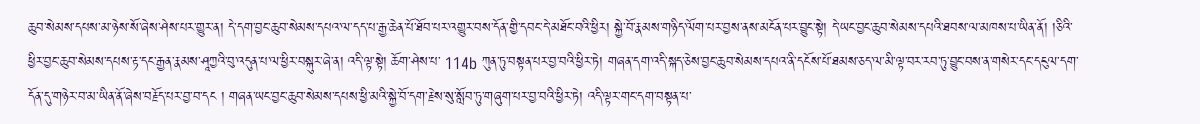ཆུབ་སེམས་དཔས་མ་ཉེས་སོ་ཞེས་ཤེས་པར་གྱུར་ན། དེ་དག་བྱང་ཆུབ་སེམས་དཔའ་ལ་དད་པ་རྒྱ་ཆེན་པོ་ཐོབ་པར་འགྱུར་བས་དོན་གྱི་དབང་དེ་མཐོང་བའི་ཕྱིར། སྐྱེ་བོ་རྣམས་གཉིད་ལོག་པར་བྱས་ནས་མངོན་པར་བྱུང་སྟེ། དེ་ཡང་བྱང་ཆུབ་སེམས་དཔའི་ཐབས་ལ་མཁས་པ་ཡིན་ནོ། །ཅིའི་ཕྱིར་བྱང་ཆུབ་སེམས་དཔས་རྟ་དང་རྒྱན་རྣམས་ཤཱཀྱའི་བུ་འདུན་པ་ལ་ཕྱིར་བསྐུར་ཞེ་ན། འདི་ལྟ་སྟེ། ཆོག་ཤེས་པ་ 114b ཀུན་ཏུ་བསྟན་པར་བྱ་བའི་ཕྱིར་ཏེ། གཞན་དག་འདི་སྐད་ཅེས་བྱང་ཆུབ་སེམས་དཔའ་ནི་དངོས་པོ་ཐམས་ཅད་ལ་མི་ལྟ་བར་རབ་ཏུ་བྱུང་བས་ན་གསེར་དང་དངུལ་དག་དོན་དུ་གཉེར་བ་མ་ཡིན་ནོ་ཞེས་བརྗོད་པར་བྱ་བ་དང ། གཞན་ཡང་བྱང་ཆུབ་སེམས་དཔས་ཕྱི་མའི་སྐྱེ་བོ་དག་རྗེས་སུ་སློབ་ཏུ་གཞུག་པར་བྱ་བའི་ཕྱིར་ཏེ། འདི་ལྟར་གང་དག་བསྟན་པ་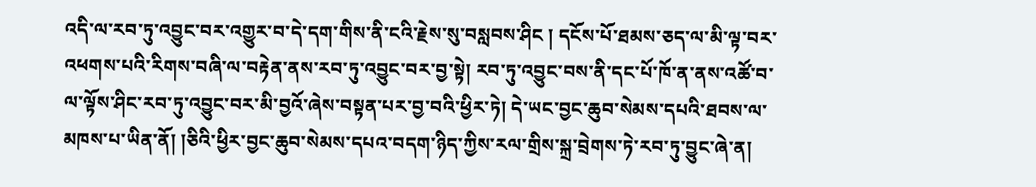འདི་ལ་རབ་ཏུ་འབྱུང་བར་འགྱུར་བ་དེ་དག་གིས་ནི་ངའི་རྗེས་སུ་བསླབས་ཤིང ། དངོས་པོ་ཐམས་ཅད་ལ་མི་ལྟ་བར་འཕགས་པའི་རིགས་བཞི་ལ་བརྟེན་ནས་རབ་ཏུ་འབྱུང་བར་བྱ་སྟེ། རབ་ཏུ་འབྱུང་བས་ནི་དང་པོ་ཁོ་ན་ནས་འཚོ་བ་ལ་ལྟོས་ཤིང་རབ་ཏུ་འབྱུང་བར་མི་བྱའོ་ཞེས་བསྟན་པར་བྱ་བའི་ཕྱིར་ཏེ། དེ་ཡང་བྱང་ཆུབ་སེམས་དཔའི་ཐབས་ལ་མཁས་པ་ཡིན་ནོ། །ཅིའི་ཕྱིར་བྱང་ཆུབ་སེམས་དཔའ་བདག་ཉིད་ཀྱིས་རལ་གྲིས་སྐྲ་བྲེགས་ཏེ་རབ་ཏུ་བྱུང་ཞེ་ན།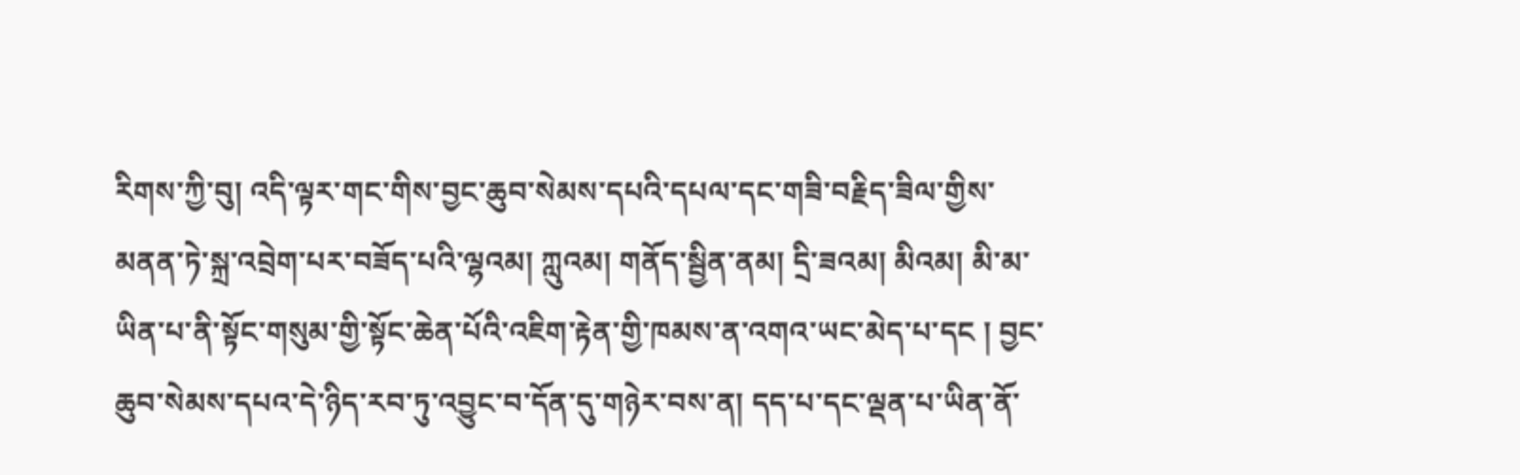རིགས་ཀྱི་བུ། འདི་ལྟར་གང་གིས་བྱང་ཆུབ་སེམས་དཔའི་དཔལ་དང་གཟི་བརྗིད་ཟིལ་གྱིས་མནན་ཏེ་སྐྲ་འབྲེག་པར་བཟོད་པའི་ལྷའམ། ཀླུའམ། གནོད་སྦྱིན་ནམ། དྲི་ཟའམ། མིའམ། མི་མ་ཡིན་པ་ནི་སྟོང་གསུམ་གྱི་སྟོང་ཆེན་པོའི་འཇིག་རྟེན་གྱི་ཁམས་ན་འགའ་ཡང་མེད་པ་དང ། བྱང་ཆུབ་སེམས་དཔའ་དེ་ཉིད་རབ་ཏུ་འབྱུང་བ་དོན་དུ་གཉེར་བས་ན། དད་པ་དང་ལྡན་པ་ཡིན་ནོ་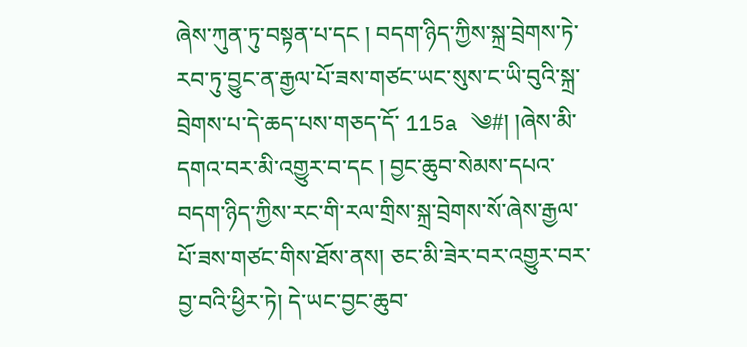ཞེས་ཀུན་ཏུ་བསྟན་པ་དང ། བདག་ཉིད་ཀྱིས་སྐྲ་བྲེགས་ཏེ་རབ་ཏུ་བྱུང་ན་རྒྱལ་པོ་ཟས་གཙང་ཡང་སུས་ང་ཡི་བུའི་སྐྲ་བྲེགས་པ་དེ་ཆད་པས་གཅད་དོ་ 115a ༄#། །ཞེས་མི་དགའ་བར་མི་འགྱུར་བ་དང ། བྱང་ཆུབ་སེམས་དཔའ་བདག་ཉིད་ཀྱིས་རང་གི་རལ་གྲིས་སྐྲ་བྲེགས་སོ་ཞེས་རྒྱལ་པོ་ཟས་གཙང་གིས་ཐོས་ནས། ཅང་མི་ཟེར་བར་འགྱུར་བར་བྱ་བའི་ཕྱིར་ཏེ། དེ་ཡང་བྱང་ཆུབ་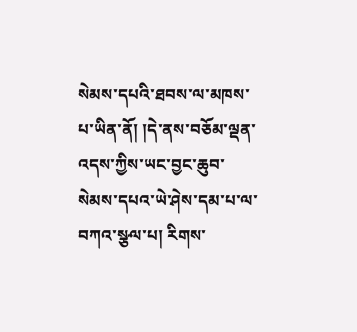སེམས་དཔའི་ཐབས་ལ་མཁས་པ་ཡིན་ནོ། །དེ་ནས་བཅོམ་ལྡན་འདས་ཀྱིས་ཡང་བྱང་ཆུབ་སེམས་དཔའ་ཡེ་ཤེས་དམ་པ་ལ་བཀའ་སྩལ་པ། རིགས་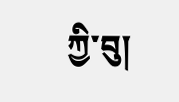ཀྱི་བུ།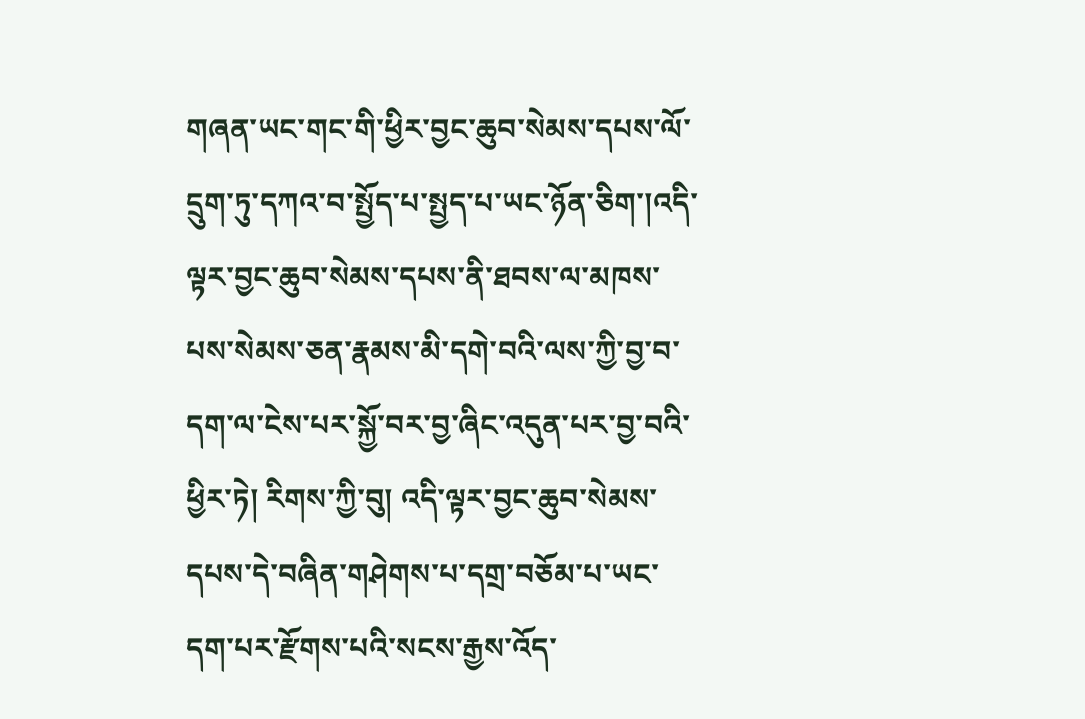གཞན་ཡང་གང་གི་ཕྱིར་བྱང་ཆུབ་སེམས་དཔས་ལོ་དྲུག་ཏུ་དཀའ་བ་སྤྱོད་པ་སྤྱད་པ་ཡང་ཉོན་ཅིག་།འདི་ལྟར་བྱང་ཆུབ་སེམས་དཔས་ནི་ཐབས་ལ་མཁས་པས་སེམས་ཅན་རྣམས་མི་དགེ་བའི་ལས་ཀྱི་བྱ་བ་དག་ལ་ངེས་པར་སྐྱོ་བར་བྱ་ཞིང་འདུན་པར་བྱ་བའི་ཕྱིར་ཏེ། རིགས་ཀྱི་བུ། འདི་ལྟར་བྱང་ཆུབ་སེམས་དཔས་དེ་བཞིན་གཤེགས་པ་དགྲ་བཅོམ་པ་ཡང་དག་པར་རྫོགས་པའི་སངས་རྒྱས་འོད་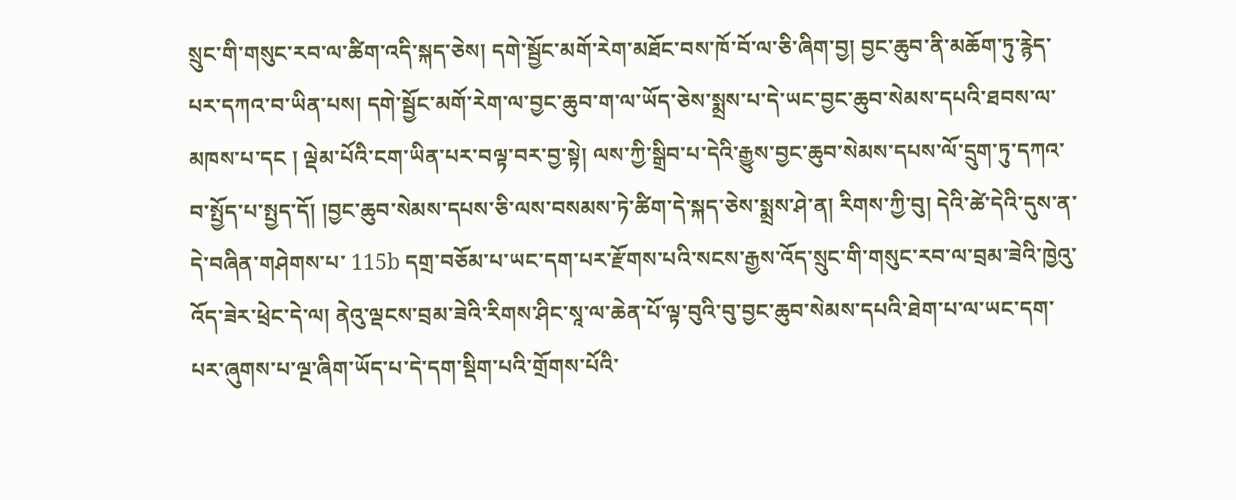སྲུང་གི་གསུང་རབ་ལ་ཚིག་འདི་སྐད་ཅེས། དགེ་སྦྱོང་མགོ་རེག་མཐོང་བས་ཁོ་བོ་ལ་ཅི་ཞིག་བྱ། བྱང་ཆུབ་ནི་མཆོག་ཏུ་རྙེད་པར་དཀའ་བ་ཡིན་པས། དགེ་སྦྱོང་མགོ་རེག་ལ་བྱང་ཆུབ་ག་ལ་ཡོད་ཅེས་སྨྲས་པ་དེ་ཡང་བྱང་ཆུབ་སེམས་དཔའི་ཐབས་ལ་མཁས་པ་དང ། ལྡེམ་པོའི་ངག་ཡིན་པར་བལྟ་བར་བྱ་སྟེ། ལས་ཀྱི་སྒྲིབ་པ་དེའི་རྒྱུས་བྱང་ཆུབ་སེམས་དཔས་ལོ་དྲུག་ཏུ་དཀའ་བ་སྤྱོད་པ་སྤྱད་དོ། །བྱང་ཆུབ་སེམས་དཔས་ཅི་ལས་བསམས་ཏེ་ཚིག་དེ་སྐད་ཅེས་སྨྲས་ཤེ་ན། རིགས་ཀྱི་བུ། དེའི་ཚེ་དེའི་དུས་ན་དེ་བཞིན་གཤེགས་པ་ 115b དགྲ་བཅོམ་པ་ཡང་དག་པར་རྫོགས་པའི་སངས་རྒྱས་འོད་སྲུང་གི་གསུང་རབ་ལ་བྲམ་ཟེའི་ཁྱེའུ་འོད་ཟེར་ཕྲེང་དེ་ལ། ནེའུ་ལྡངས་བྲམ་ཟེའི་རིགས་ཤིང་སཱ་ལ་ཆེན་པོ་ལྟ་བུའི་བུ་བྱང་ཆུབ་སེམས་དཔའི་ཐེག་པ་ལ་ཡང་དག་པར་ཞུགས་པ་ལྔ་ཞིག་ཡོད་པ་དེ་དག་སྡིག་པའི་གྲོགས་པོའི་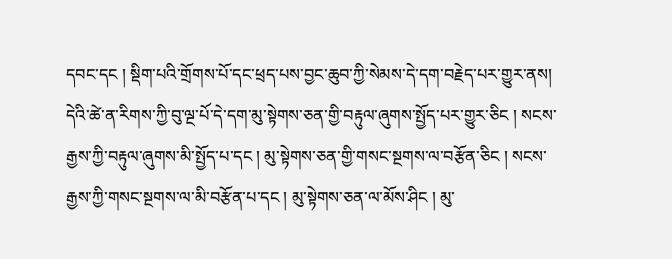དབང་དང ། སྡིག་པའི་གྲོགས་པོ་དང་ཕྲད་པས་བྱང་ཆུབ་ཀྱི་སེམས་དེ་དག་བརྗེད་པར་གྱུར་ནས། དེའི་ཚེ་ན་རིགས་ཀྱི་བུ་ལྔ་པོ་དེ་དག་མུ་སྟེགས་ཅན་གྱི་བརྟུལ་ཞུགས་སྤྱོད་པར་གྱུར་ཅིང ། སངས་རྒྱས་ཀྱི་བརྟུལ་ཞུགས་མི་སྤྱོད་པ་དང ། མུ་སྟེགས་ཅན་གྱི་གསང་སྔགས་ལ་བརྩོན་ཅིང ། སངས་རྒྱས་ཀྱི་གསང་སྔགས་ལ་མི་བརྩོན་པ་དང ། མུ་སྟེགས་ཅན་ལ་མོས་ཤིང ། མུ་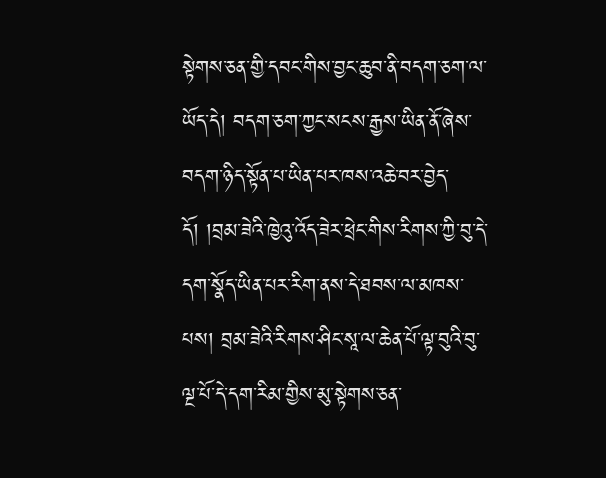སྟེགས་ཅན་གྱི་དབང་གིས་བྱང་ཆུབ་ནི་བདག་ཅག་ལ་ཡོད་དེ། བདག་ཅག་ཀྱང་སངས་རྒྱས་ཡིན་ནོ་ཞེས་བདག་ཉིད་སྟོན་པ་ཡིན་པར་ཁས་འཆེ་བར་བྱེད་དོ། །བྲམ་ཟེའི་ཁྱེའུ་འོད་ཟེར་ཕྲེང་གིས་རིགས་ཀྱི་བུ་དེ་དག་སྣོད་ཡིན་པར་རིག་ནས་དེ་ཐབས་ལ་མཁས་པས། བྲམ་ཟེའི་རིགས་ཤིང་སཱ་ལ་ཆེན་པོ་ལྟ་བུའི་བུ་ལྔ་པོ་དེ་དག་རིམ་གྱིས་མུ་སྟེགས་ཅན་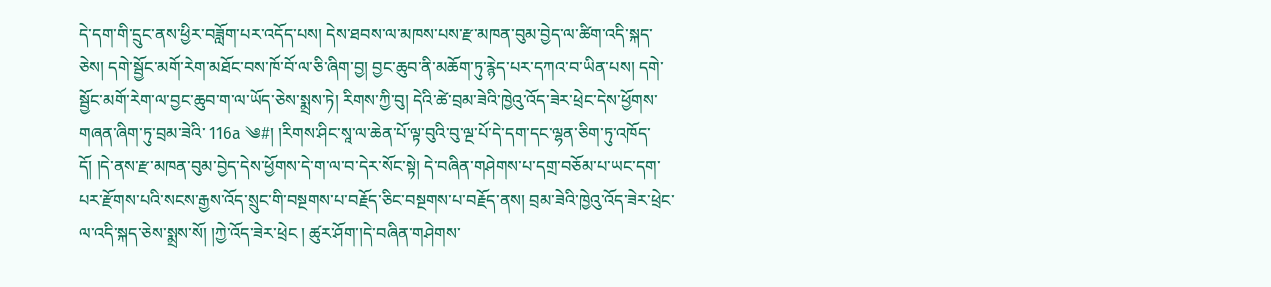དེ་དག་གི་དྲུང་ནས་ཕྱིར་བཟློག་པར་འདོད་པས། དེས་ཐབས་ལ་མཁས་པས་རྫ་མཁན་བུམ་བྱེད་ལ་ཚིག་འདི་སྐད་ཅེས། དགེ་སྦྱོང་མགོ་རེག་མཐོང་བས་ཁོ་བོ་ལ་ཅི་ཞིག་བྱ། བྱང་ཆུབ་ནི་མཆོག་ཏུ་རྙེད་པར་དཀའ་བ་ཡིན་པས། དགེ་སྦྱོང་མགོ་རེག་ལ་བྱང་ཆུབ་ག་ལ་ཡོད་ཅེས་སྨྲས་ཏེ། རིགས་ཀྱི་བུ། དེའི་ཚེ་བྲམ་ཟེའི་ཁྱེའུ་འོད་ཟེར་ཕྲེང་དེས་ཕྱོགས་གཞན་ཞིག་ཏུ་བྲམ་ཟེའི་ 116a ༄#། །རིགས་ཤིང་སཱ་ལ་ཆེན་པོ་ལྟ་བུའི་བུ་ལྔ་པོ་དེ་དག་དང་ལྷན་ཅིག་ཏུ་འཁོད་དོ། །དེ་ནས་རྫ་མཁན་བུམ་བྱེད་དེས་ཕྱོགས་དེ་ག་ལ་བ་དེར་སོང་སྟེ། དེ་བཞིན་གཤེགས་པ་དགྲ་བཅོམ་པ་ཡང་དག་པར་རྫོགས་པའི་སངས་རྒྱས་འོད་སྲུང་གི་བསྔགས་པ་བརྗོད་ཅིང་བསྔགས་པ་བརྗོད་ནས། བྲམ་ཟེའི་ཁྱེའུ་འོད་ཟེར་ཕྲེང་ལ་འདི་སྐད་ཅེས་སྨྲས་སོ། །ཀྱེ་འོད་ཟེར་ཕྲེང ། ཚུར་ཤོག་།དེ་བཞིན་གཤེགས་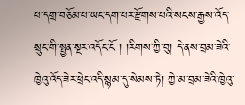པ་དགྲ་བཅོམ་པ་ཡང་དག་པར་རྫོགས་པའི་སངས་རྒྱས་འོད་སྲུང་གི་སྤྱན་སྔར་འདོང་ངོ ། །རིགས་ཀྱི་བུ། དེ་ནས་བྲམ་ཟེའི་ཁྱེའུ་འོད་ཟེར་ཕྲེང་འདི་སྙམ་དུ་སེམས་ཏེ། ཀྱེ་མ་བྲམ་ཟེའི་ཁྱེའུ་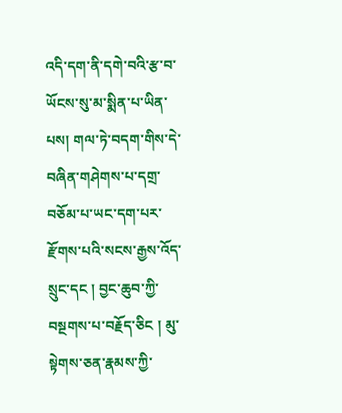འདི་དག་ནི་དགེ་བའི་རྩ་བ་ཡོངས་སུ་མ་སྨིན་པ་ཡིན་པས། གལ་ཏེ་བདག་གིས་དེ་བཞིན་གཤེགས་པ་དགྲ་བཅོམ་པ་ཡང་དག་པར་རྫོགས་པའི་སངས་རྒྱས་འོད་སྲུང་དང ། བྱང་ཆུབ་ཀྱི་བསྔགས་པ་བརྗོད་ཅིང ། མུ་སྟེགས་ཅན་རྣམས་ཀྱི་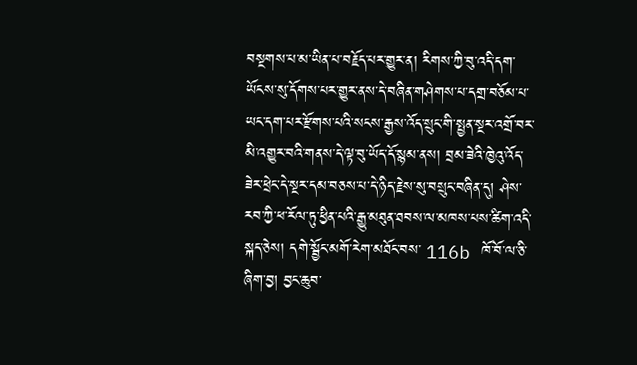བསྔགས་པ་མ་ཡིན་པ་བརྗོད་པར་གྱུར་ན། རིགས་ཀྱི་བུ་འདི་དག་ཡོངས་སུ་དོགས་པར་གྱུར་ནས་དེ་བཞིན་གཤེགས་པ་དགྲ་བཅོམ་པ་ཡང་དག་པར་རྫོགས་པའི་སངས་རྒྱས་འོད་སྲུང་གི་སྤྱན་སྔར་འགྲོ་བར་མི་འགྱུར་བའི་གནས་དེ་ལྟ་བུ་ཡོད་དོ་སྙམ་ནས། བྲམ་ཟེའི་ཁྱེའུ་འོད་ཟེར་ཕྲེང་དེ་སྔར་དམ་བཅས་པ་དེ་ཉིད་རྗེས་སུ་བསྲུང་བཞིན་དུ། ཤེས་རབ་ཀྱི་ཕ་རོལ་ཏུ་ཕྱིན་པའི་རྒྱུ་མཐུན་ཐབས་ལ་མཁས་པས་ཚིག་འདི་སྐད་ཅེས། དགེ་སྦྱོང་མགོ་རེག་མཐོང་བས་ 116b ཁོ་བོ་ལ་ཅི་ཞིག་བྱ། བྱང་ཆུབ་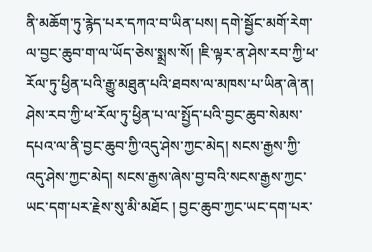ནི་མཆོག་ཏུ་རྙེད་པར་དཀའ་བ་ཡིན་པས། དགེ་སྦྱོང་མགོ་རེག་ལ་བྱང་ཆུབ་ག་ལ་ཡོད་ཅེས་སྨྲས་སོ། །ཇི་ལྟར་ན་ཤེས་རབ་ཀྱི་ཕ་རོལ་ཏུ་ཕྱིན་པའི་རྒྱུ་མཐུན་པའི་ཐབས་ལ་མཁས་པ་ཡིན་ཞེ་ན། ཤེས་རབ་ཀྱི་ཕ་རོལ་ཏུ་ཕྱིན་པ་ལ་སྤྱོད་པའི་བྱང་ཆུབ་སེམས་དཔའ་ལ་ནི་བྱང་ཆུབ་ཀྱི་འདུ་ཤེས་ཀྱང་མེད། སངས་རྒྱས་ཀྱི་འདུ་ཤེས་ཀྱང་མེད། སངས་རྒྱས་ཞེས་བྱ་བའི་སངས་རྒྱས་ཀྱང་ཡང་དག་པར་རྗེས་སུ་མི་མཐོང ། བྱང་ཆུབ་ཀྱང་ཡང་དག་པར་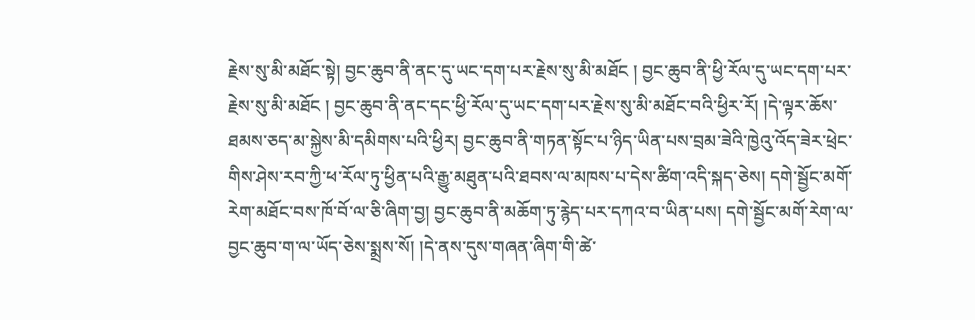རྗེས་སུ་མི་མཐོང་སྟེ། བྱང་ཆུབ་ནི་ནང་དུ་ཡང་དག་པར་རྗེས་སུ་མི་མཐོང ། བྱང་ཆུབ་ནི་ཕྱི་རོལ་དུ་ཡང་དག་པར་རྗེས་སུ་མི་མཐོང ། བྱང་ཆུབ་ནི་ནང་དང་ཕྱི་རོལ་དུ་ཡང་དག་པར་རྗེས་སུ་མི་མཐོང་བའི་ཕྱིར་རོ། །དེ་ལྟར་ཆོས་ཐམས་ཅད་མ་སྐྱེས་མི་དམིགས་པའི་ཕྱིར། བྱང་ཆུབ་ནི་གཏན་སྟོང་པ་ཉིད་ཡིན་པས་བྲམ་ཟེའི་ཁྱེའུ་འོད་ཟེར་ཕྲེང་གིས་ཤེས་རབ་ཀྱི་ཕ་རོལ་ཏུ་ཕྱིན་པའི་རྒྱུ་མཐུན་པའི་ཐབས་ལ་མཁས་པ་དེས་ཚིག་འདི་སྐད་ཅེས། དགེ་སྦྱོང་མགོ་རེག་མཐོང་བས་ཁོ་བོ་ལ་ཅི་ཞིག་བྱ། བྱང་ཆུབ་ནི་མཆོག་ཏུ་རྙེད་པར་དཀའ་བ་ཡིན་པས། དགེ་སྦྱོང་མགོ་རེག་ལ་བྱང་ཆུབ་ག་ལ་ཡོད་ཅེས་སྨྲས་སོ། །དེ་ནས་དུས་གཞན་ཞིག་གི་ཚེ་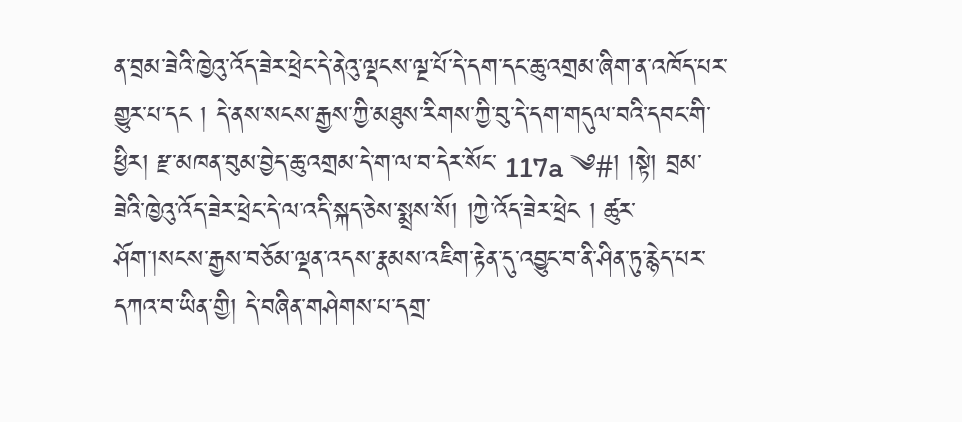ན་བྲམ་ཟེའི་ཁྱེའུ་འོད་ཟེར་ཕྲེང་དེ་ནེའུ་ལྡངས་ལྔ་པོ་དེ་དག་དང་ཆུ་འགྲམ་ཞིག་ན་འཁོད་པར་གྱུར་པ་དང ། དེ་ནས་སངས་རྒྱས་ཀྱི་མཐུས་རིགས་ཀྱི་བུ་དེ་དག་གདུལ་བའི་དབང་གི་ཕྱིར། རྫ་མཁན་བུམ་བྱེད་ཆུ་འགྲམ་དེ་ག་ལ་བ་དེར་སོང་ 117a ༄#། །སྟེ། བྲམ་ཟེའི་ཁྱེའུ་འོད་ཟེར་ཕྲེང་དེ་ལ་འདི་སྐད་ཅེས་སྨྲས་སོ། །ཀྱེ་འོད་ཟེར་ཕྲེང ། ཚུར་ཤོག་།སངས་རྒྱས་བཅོམ་ལྡན་འདས་རྣམས་འཇིག་རྟེན་དུ་འབྱུང་བ་ནི་ཤིན་ཏུ་རྙེད་པར་དཀའ་བ་ཡིན་གྱི། དེ་བཞིན་གཤེགས་པ་དགྲ་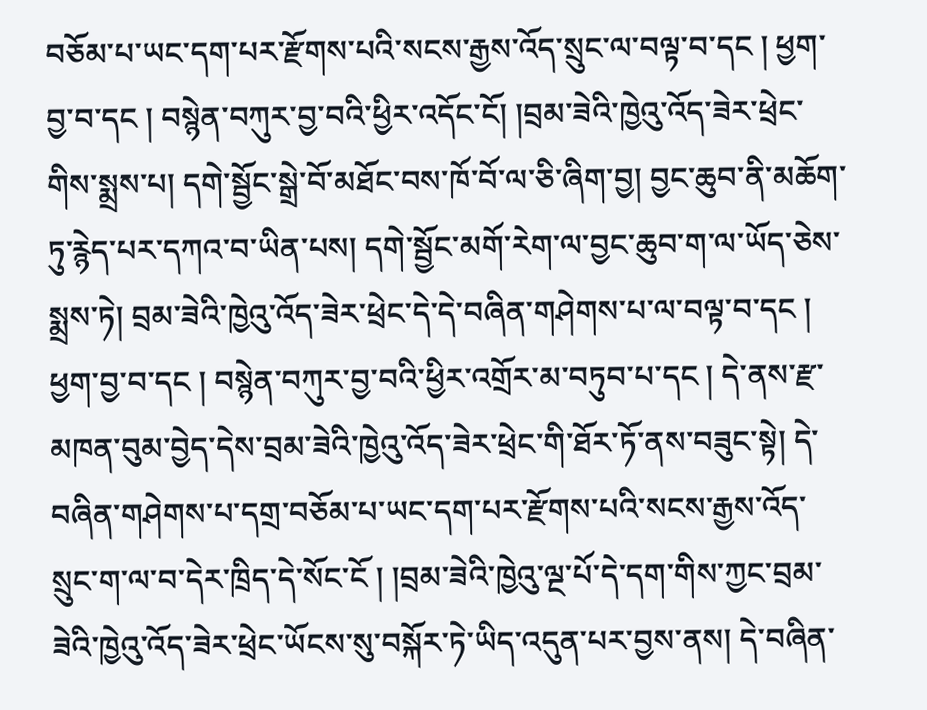བཅོམ་པ་ཡང་དག་པར་རྫོགས་པའི་སངས་རྒྱས་འོད་སྲུང་ལ་བལྟ་བ་དང ། ཕྱག་བྱ་བ་དང ། བསྙེན་བཀུར་བྱ་བའི་ཕྱིར་འདོང་ངོ། །བྲམ་ཟེའི་ཁྱེའུ་འོད་ཟེར་ཕྲེང་གིས་སྨྲས་པ། དགེ་སྦྱོང་སྒྲེ་བོ་མཐོང་བས་ཁོ་བོ་ལ་ཅི་ཞིག་བྱ། བྱང་ཆུབ་ནི་མཆོག་ཏུ་རྙེད་པར་དཀའ་བ་ཡིན་པས། དགེ་སྦྱོང་མགོ་རེག་ལ་བྱང་ཆུབ་ག་ལ་ཡོད་ཅེས་སྨྲས་ཏེ། བྲམ་ཟེའི་ཁྱེའུ་འོད་ཟེར་ཕྲེང་དེ་དེ་བཞིན་གཤེགས་པ་ལ་བལྟ་བ་དང ། ཕྱག་བྱ་བ་དང ། བསྙེན་བཀུར་བྱ་བའི་ཕྱིར་འགྲོར་མ་བཏུབ་པ་དང ། དེ་ནས་རྫ་མཁན་བུམ་བྱེད་དེས་བྲམ་ཟེའི་ཁྱེའུ་འོད་ཟེར་ཕྲེང་གི་ཐོར་ཏོ་ནས་བཟུང་སྟེ། དེ་བཞིན་གཤེགས་པ་དགྲ་བཅོམ་པ་ཡང་དག་པར་རྫོགས་པའི་སངས་རྒྱས་འོད་སྲུང་ག་ལ་བ་དེར་ཁྲིད་དེ་སོང་ངོ ། །བྲམ་ཟེའི་ཁྱེའུ་ལྔ་པོ་དེ་དག་གིས་ཀྱང་བྲམ་ཟེའི་ཁྱེའུ་འོད་ཟེར་ཕྲེང་ཡོངས་སུ་བསྐོར་ཏེ་ཡིད་འདུན་པར་བྱས་ནས། དེ་བཞིན་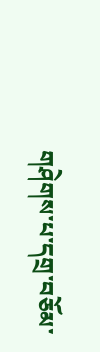གཤེགས་པ་དགྲ་བཅོམ་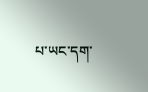པ་ཡང་དག་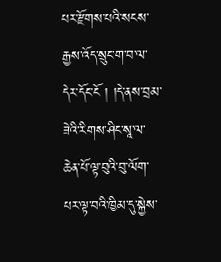པར་རྫོགས་པའི་སངས་རྒྱས་འོད་སྲུང་ག་བ་ལ་དེར་དོང་ངོ ། །དེ་ནས་བྲམ་ཟེའི་རིགས་ཤིང་སཱ་ལ་ཆེན་པོ་ལྟ་བུའི་བུ་ལོག་པར་ལྟ་བའི་ཁྱིམ་དུ་སྐྱེས་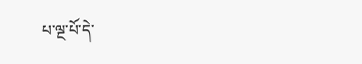པ་ལྔ་པོ་དེ་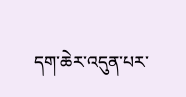དག་ཆེར་འདུན་པར་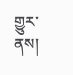གྱུར་ནས།